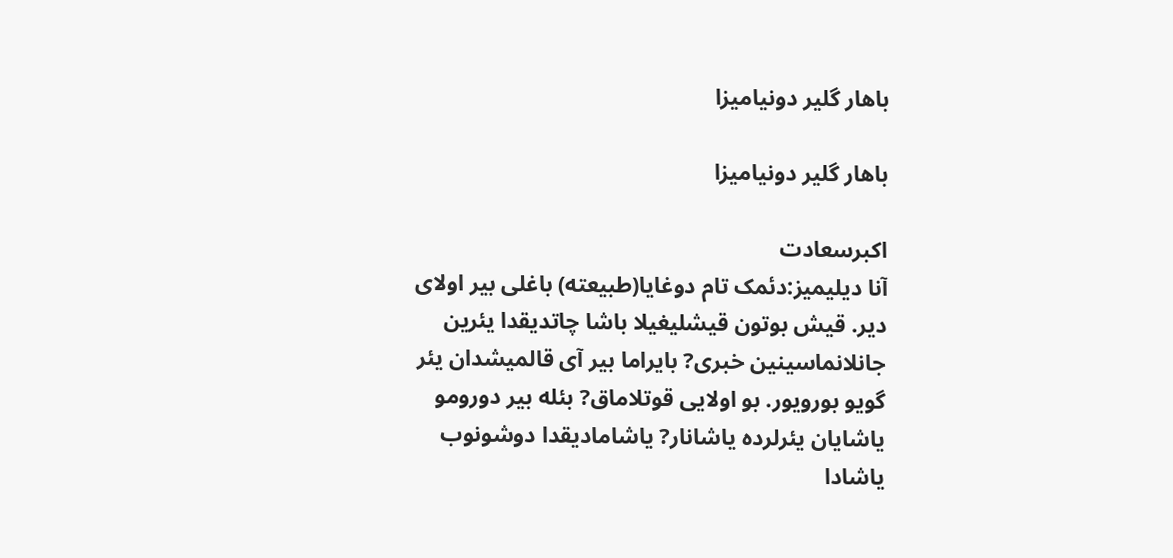باهار گلیر دونیامیزا

باهار گلیر دونیامیزا

اکبرسعادت
آنا دیلیمیز:دئمک تام دوغایا(طبیعته) باغلی بیر اولای دیر. قیش بوتون قیشلیغیلا باشا چاتدیقدا یئرین جانلانماسینین خبری? بایراما بیر آی قالمیشدان یئر گویو بورویور. بو اولایی قوتلاماق? بئله بیر دورومو یاشایان یئرلرده یاشانار? یاشامادیقدا دوشونوب یاشادا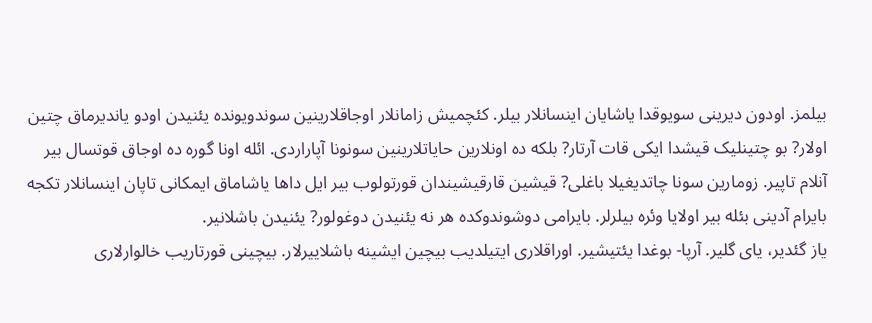بیلمز. اودون دیرینی سویوقدا یاشایان اینسانلار بیلر. کئچمیش زامانلار اوجاقلارینین سوندویونده یئنیدن اودو یاندیرماق چتین اولار? بو چتینلیک قیشدا ایکی قات آرتار? بلکه ده اونلارین حایاتلارینین سونونا آپاراردی. ائله اونا گوره ده اوجاق قوتسال بیر آنلام تاپیر. زومارین سونا چاتدیغیلا باغلی? قیشین قارقیشیندان قورتولوب بیر ایل داها یاشاماق ایمکانی تاپان اینسانلار تکجه بایرام آدینی بئله بیر اولایا وئره بیلرلر. بایرامی دوشوندوکده هر نه یئنیدن دوغولور? یئنیدن باشلانیر.
یاز گئدیر، یای گلیر. آرپا- بوغدا یئتیشیر. اوراقلاری ایتیلدیب بیچین ایشینه باشلاییرلار. بیچینی قورتاریب خالوارلاری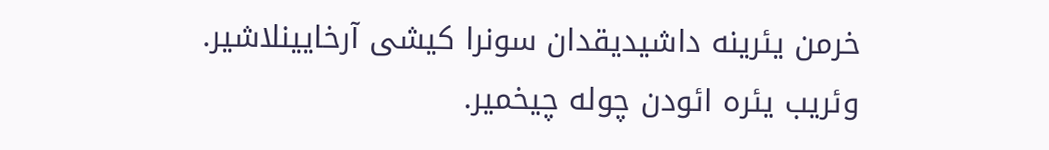خرمن یئرینه داشیدیقدان سونرا کیشی آرخایینلاشیر. وئریب یئره ائودن چوله چیخمیر.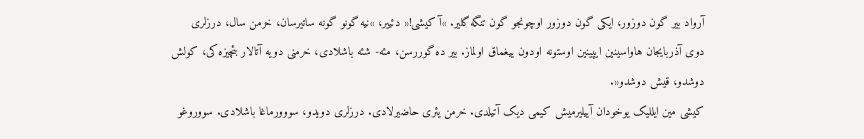آرواد بیر گون دوزور، ایکی گون دوزور اوچونجو گون تنگه گلیر. »آ کیشی!« دئییر، »نیه گونو گونه ساتیرسان، خرمن سال، درزلری دوی آذربایجان هاواسینین ایپینین اوستونه اودون ییغماق اولماز. بیر ده گوررسن، مئه- شئه باشلادی، خرمنی دویه آتالار بئچیزه کی، کولش دوشدو، قیش دوشدو«.
کیشی مین ایللیک یوخودان آییلیرمیش کیمی دیک آتیلدی. خرمن یئری حاضیرلادی. درزلری دویدو، سووورماغا باشلادی. سووروغو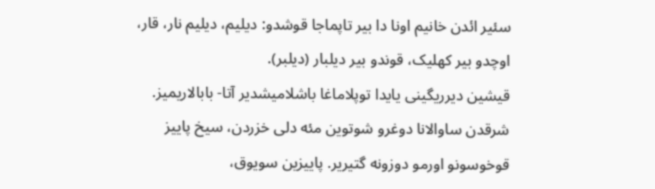سئیر ائدن خانیم اونا دا بیر تاپماجا قوشدو: دیلیم، دیلیم نار، قار، اوچدو بیر کهلیک، قوندو بیر دیلبار (دیلبر).
قیشین دیرریگینی یایدا توپلاماغا باشلامیشدیر آتا- بابالاریمیز. شرقدن ساوالانا دوغرو شوتوین مئه دلی خزردن، سیخ پاییز قوخوسونو اورمو دوزونه گتیریر. پاییزین سویوق،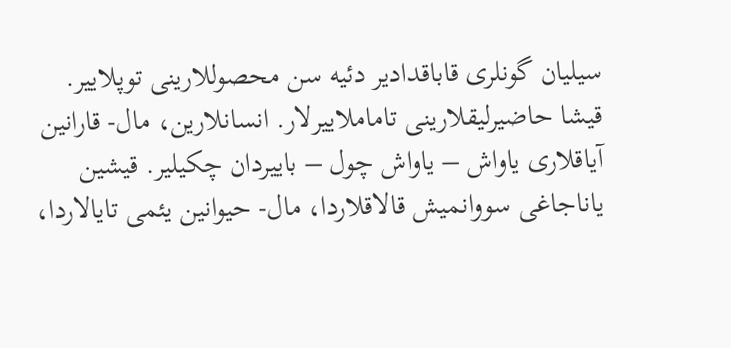سیلیان گونلری قاباقدادیر دئیه سن محصوللارینی توپلاییر. قیشا حاضیرلیقلارینی تاماملاییرلار. انسانلارین، مال- قارانین آیاقلاری یاواش – یاواش چول – باییردان چکیلیر. قیشین یاناجاغی سووانمیش قالاقلاردا، مال- حیوانین یئمی تایالاردا،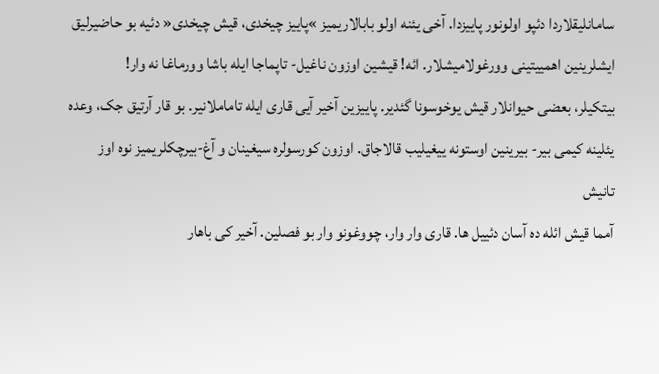سامانلیقلاردا دئپو اولونور پاییزدا. آخی یئنه اولو بابالاریمیز »پاییز چیخدی، قیش چیخدی« دئیه بو حاضیرلیق ایشلرینین اهمییتینی وورغولامیشلار. ائه! قیشین اوزون ناغیل- تاپماجا ایله باشا وورماغا نه وار!
بیتکیلر، بعضی حیوانلار قیش یوخوسونا گئدیر. پاییزین آخیر آیی قاری ایله تاماملانیر. بو قار آرتیق جک، وعده یئلینه کیمی بیر- بیرینین اوستونه ییغیلیب قالاجاق. اوزون کورسولره سیغینان و آغ-بیرچکلریمیز نوه اوز تانیش
آمما قیش ائله ده آسان دئییل ها. قاری وار وار، چووغونو وار بو فصلین. آخیر کی باهار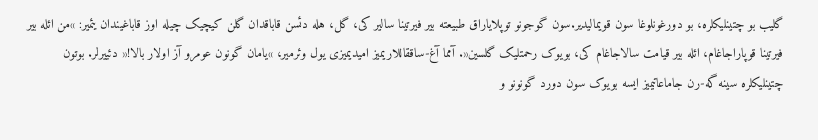گلیب بو چتینلیکلره، بو دورغونلوغا سون قویمالیدیر.سون گوجونو توپلایاراق طبیعته بیر فیرتینا سالیر کی، گل، هله دئسن قاباقدان گلن کیچیک چیله اوز قاباغیندان یئمیر: »من ائله بیر فیرتینا قوپاراجاغام، ائله بیر قیامت سالاجاغام کی، بویوک رحمتلیک گلسین«. آمما آغ-ساققاللاریمیز امیدیمیزی یول وئرمیر، »یامان گونون عومرو آز اولار بالا!« دئییرلر. بوتون چتینلیکلره سینه گه-رن جاماعاتیمیز ایسه بویوک سون دورد گونونو و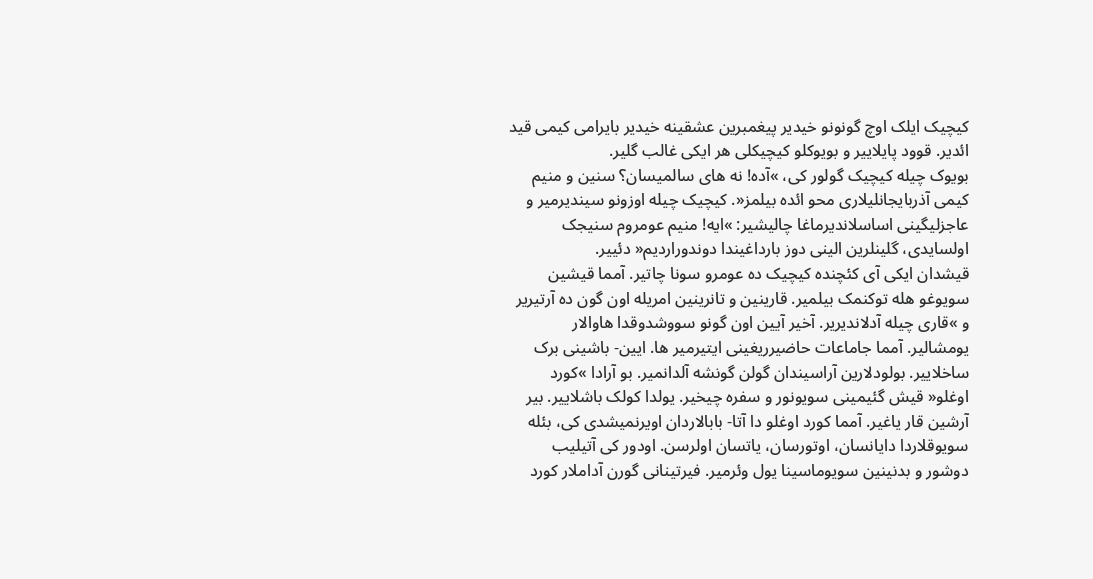کیچیک ایلک اوچ گونونو خیدیر پیغمبرین عشقینه خیدیر بایرامی کیمی قید ائدیر. قوود پایلاییر و بویوکلو کیچیکلی هر ایکی غالب گلیر.
بویوک چیله کیچیک گولور کی، »آده! نه های سالمیسان؟ سنین و منیم کیمی آذربایجانلیلاری محو ائده بیلمز«. کیچیک چیله اوزونو سیندیرمیر و عاجزلیگینی اساسلاندیرماغا چالیشیر: »ایه! منیم عومروم سنیجک اولسایدی، گلینلرین الینی دوز بارداغیندا دوندوراردیم« دئییر.
قیشدان ایکی آی کئچنده کیچیک ده عومرو سونا چاتیر. آمما قیشین سویوغو هله توکنمک بیلمیر. قارینین و تانرینین امریله اون گون ده آرتیریر و »قاری چیله آدلاندیریر. آخیر آیین اون گونو سووشدوقدا هاوالار یومشالیر. آمما جاماعات حاضیرریغینی ایتیرمیر ها. ایین- باشینی برک ساخلاییر. بولودلارین آراسیندان گولن گونشه آلدانمیر. بو آرادا »کورد اوغلو« قیش گئیمینی سویونور و سفره چیخیر. یولدا کولک باشلاییر. بیر آرشین قار یاغیر. آمما کورد اوغلو دا آتا- بابالاردان اویرنمیشدی کی، بئله سویوقلاردا دایانسان، اوتورسان، یاتسان اولرسن. اودور کی آتیلیب دوشور و بدنینین سویوماسینا یول وئرمیر. فیرتینانی گورن آداملار کورد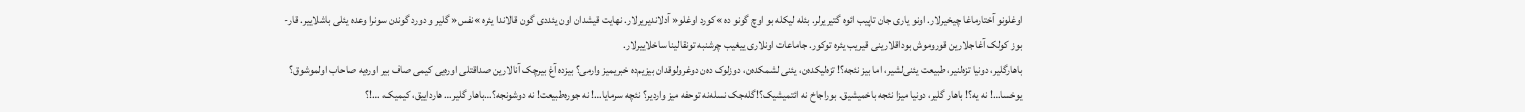اوغلونو آختارماغا چیخیرلار. اونو یاری جان تاپیب ائوه گتیریرلر. بئله لیکله بو اوچ گونو ده »کورد اوغلو« آدلاندیریرلار. نهایت قیشدان اون یئددی گون قالاندا یئره »نفس« گلیر و دورد گوندن سونرا وعده یئلی باشلاییر. قار- بوز کولک آغاجلارین قوروموش بوداقلارینی قیریب یئره توکور. جاماعات اونلاری ییغیب چرشنبه تونقالینا ساخلاییرلار.
باهارگلیر، دونیا تزه‌لنیر، طبیعت یئنی‌لشیر، اما بیز نئجه؟! تزه‌لیکده‌ن، یئنی لشمکده‌ن، دوزلوک ده‌ن دوغرولوقدان بیزیم‌ده خبریمیز وارمی؟ بیزده آغ بیرچک آنالارین صداقتلی اوره‌یی کیمی صاف بیر اوره‌یه صاحاب اولموشوق؟ یوخسا…! نه یه؟! باهار گلیر، دونیا میزا نئجه باخمیشیق. بوراجاخ نه ائتمیشیک؟!گله‌جک نسله‌نه توحفه میز واردیر؟ نئچه سرمایا…! نه جوره‌طبیعت! نه دوشونجه؟…باهار گلیر… هارداییق، کیمیک، …!؟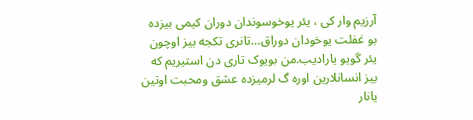آرزیم وار کی ، یئر یوخوسوندان دوران کیمی بیزده بو غفلت یوخودان دوراق…تانری تکجه بیز اوچون یئر گویو یارادیب.من بویوک تاری دن استیریم که بیز انسانلارین اوره گ لرمیزده عشق ومحبت اوتین یانار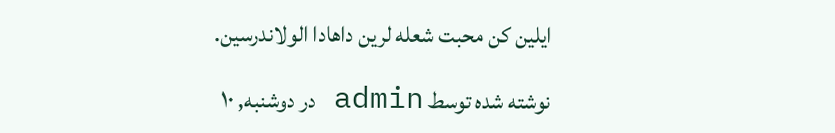ایلین کن محبت شعله لرین داهادا الولاندرسین.

نوشته شده توسط admin در دوشنبه, ۱۰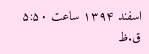اسفند ۱۳۹۴ ساعت ۵:۵۰ ق.ظ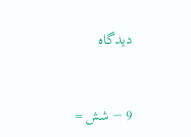دیدگاه


9 − شش =